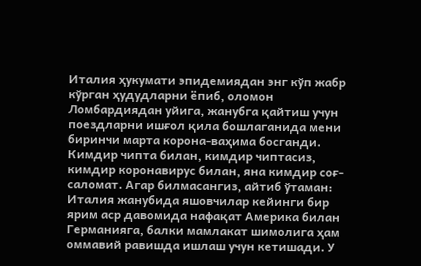Италия ҳукумати эпидемиядан энг кўп жабр кўрган ҳудудларни ёпиб, оломон Ломбардиядан уйига, жанубга қайтиш учун поездларни ишғол қила бошлаганида мени биринчи марта корона-ваҳима босганди. Кимдир чипта билан, кимдир чиптасиз, кимдир коронавирус билан, яна кимдир соғ-саломат. Агар билмасангиз, айтиб ўтаман: Италия жанубида яшовчилар кейинги бир ярим аср давомида нафақат Америка билан Германияга, балки мамлакат шимолига ҳам оммавий равишда ишлаш учун кетишади. У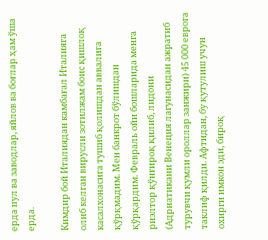ерда пул ва заводлар, яйлов ва боғлар ҳам ўша ерда.

Кимдир бой Италиядан камбағал Италияга олиб келган вирусли зотилжам боис қишлоқ касалхонасига тушиб қолишдан аввалига қўрқмадим. Мен банкрот бўлишдан қўрқардим. Февраль ойи бошларида менга риэлтор қўнғироқ қилиб, лидони (Адриатикани Венеция лагунасидан ажратиб турувчи қумли ороллар занжири) 45 000 еврога таклиф қилди. Афтидан, бу қутулиш учун охирги имкон эди, бироқ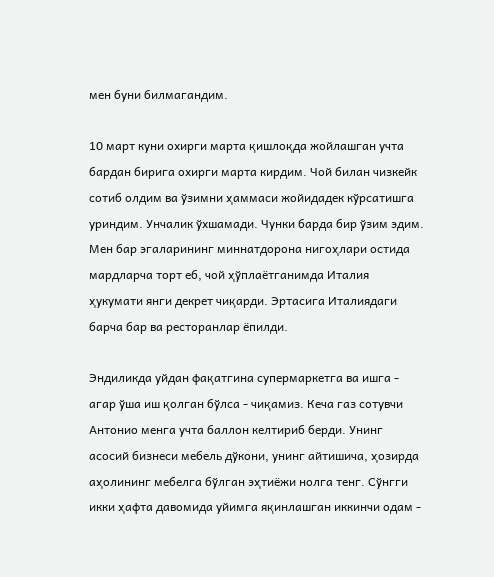мен буни билмагандим.

10 март куни охирги марта қишлоқда жойлашган учта бардан бирига охирги марта кирдим. Чой билан чизкейк сотиб олдим ва ўзимни ҳаммаси жойидадек кўрсатишга уриндим. Унчалик ўхшамади. Чунки барда бир ўзим эдим. Мен бар эгаларининг миннатдорона нигоҳлари остида мардларча торт еб, чой ҳўплаётганимда Италия ҳукумати янги декрет чиқарди. Эртасига Италиядаги барча бар ва ресторанлар ёпилди.

Эндиликда уйдан фақатгина супермаркетга ва ишга - агар ўша иш қолган бўлса - чиқамиз. Кеча газ сотувчи Антонио менга учта баллон келтириб берди. Унинг асосий бизнеси мебель дўкони, унинг айтишича, ҳозирда аҳолининг мебелга бўлган эҳтиёжи нолга тенг. Сўнгги икки ҳафта давомида уйимга яқинлашган иккинчи одам -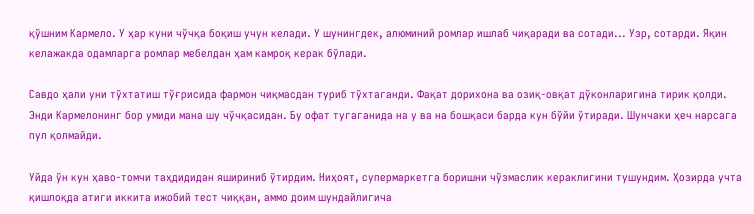қўшним Кармело. У ҳар куни чўчқа боқиш учун келади. У шунингдек, алюминий ромлар ишлаб чиқаради ва сотади... Узр, сотарди. Яқин келажакда одамларга ромлар мебелдан ҳам камроқ керак бўлади.

Савдо ҳали уни тўхтатиш тўғрисида фармон чиқмасдан туриб тўхтаганди. Фақат дорихона ва озиқ-овқат дўконларигина тирик қолди. Энди Кармелонинг бор умиди мана шу чўчқасидан. Бу офат тугаганида на у ва на бошқаси барда кун бўйи ўтиради. Шунчаки ҳеч нарсага пул қолмайди.

Уйда ўн кун ҳаво-томчи таҳдидидан яшириниб ўтирдим. Ниҳоят, супермаркетга боришни чўзмаслик кераклигини тушундим. Ҳозирда учта қишлоқда атиги иккита ижобий тест чиққан, аммо доим шундайлигича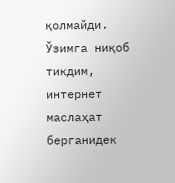қолмайди. Ўзимга ниқоб тикдим, интернет маслаҳат берганидек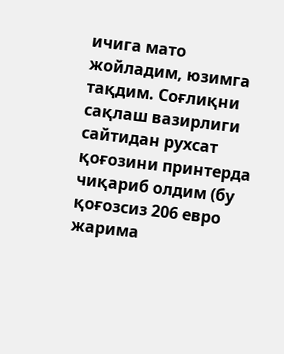ичига мато жойладим, юзимга тақдим. Соғлиқни сақлаш вазирлиги сайтидан рухсат қоғозини принтерда чиқариб олдим (бу қоғозсиз 206 евро жарима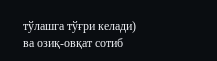тўлашга тўғри келади) ва озиқ-овқат сотиб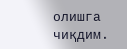олишга чиқдим.